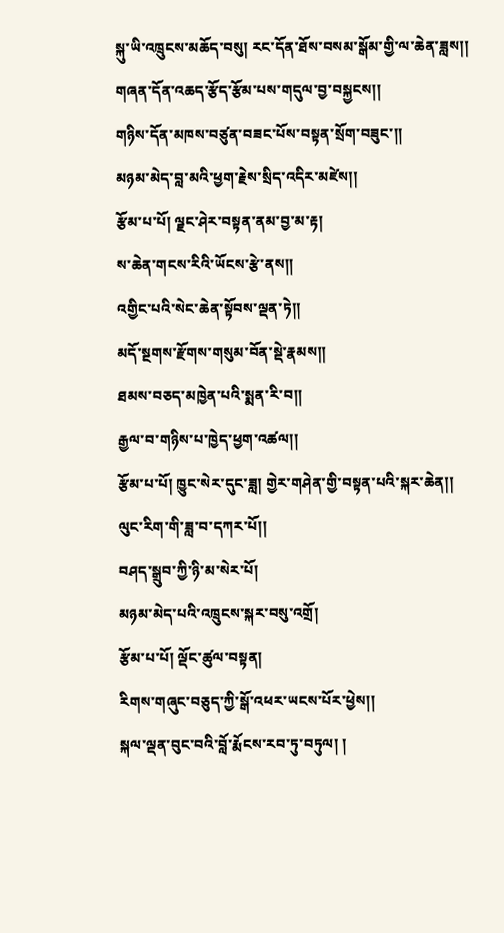སྐུ་ཡི་འཁྲུངས་མཆོད་བསུ། རང་དོན་ཐོས་བསམ་སྒོམ་གྱི་ལ་ཆེན་ཟླས།།
གཞན་དོན་འཆད་རྩོད་རྩོམ་པས་གདུལ་བྱ་བསྐྱངས།།
གཉིས་དོན་མཁས་བཙུན་བཟང་པོས་བསྟན་སྲོག་བཟུང་།།
མཉམ་མེད་བླ་མའི་ཕྱག་རྗེས་སྲིད་འདིར་མཛེས།།
རྩོམ་པ་པོ། ལྗང་ཤེར་བསྟན་ནམ་བྱ་མ་རྟ།
ས་ཆེན་གངས་རིའི་ཡོངས་རྩེ་ནས།།
འགྱིང་པའི་སེང་ཆེན་སྟོབས་ལྡན་ཏེ།།
མདོ་སྔགས་རྫོགས་གསུམ་བོན་སྡེ་རྣམས།།
ཐམས་བཅད་མཁྱེན་པའི་སྨན་རི་བ།།
རྒྱལ་བ་གཉིས་པ་ཁྱེད་ཕྱག་འཚལ།།
རྩོམ་པ་པོ། ཁྱུང་སེར་དུང་ཟླ། གྱེར་གཤེན་གྱི་བསྟན་པའི་སྐར་ཆེན།།
ལུང་རིག་གི་ཟླ་བ་དཀར་པོ།།
བཤད་སྒྲུབ་ཀྱི་ཉི་མ་སེར་པོ།
མཉམ་མེད་པའི་འཁྲུངས་སྐར་བསུ་འགྲོ།
རྩོམ་པ་པོ། ལྡོང་ཚུལ་བསྟན།
རིགས་གཞུང་བཅུད་ཀྱི་སྒོ་འཕར་ཡངས་པོར་ཕྱེས།།
སྐལ་ལྡན་བུང་བའི་བློ་རྨོངས་རབ་ཏུ་བཏུལ། །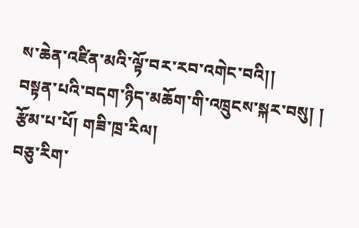ས་ཆེན་འཛིན་མའི་ལྟོ་བར་རབ་འགེང་བའི།།
བསྟན་པའི་བདག་ཉིད་མཆོག་གི་འཁྲུངས་སྐར་བསུ། །
རྩོམ་པ་པོ། གཟི་ཁྲ་རིལ།
བཅུ་རིག་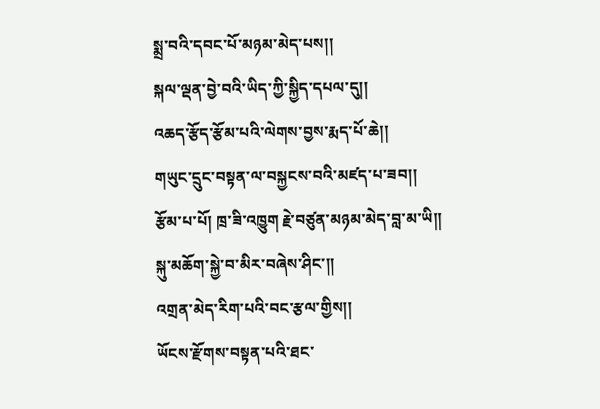སྨྲ་བའི་དབང་པོ་མཉམ་མེད་པས།།
སྐལ་ལྡན་བྱེ་བའི་ཡིད་ཀྱི་སྐྱིད་དཔལ་དུ།།
འཆད་རྩོད་རྩོམ་པའི་ལེགས་བྱས་རྨད་པོ་ཆེ།།
གཡུང་དྲུང་བསྟན་ལ་བསྐྱངས་བའི་མཛད་པ་ཟབ།།
རྩོམ་པ་པོ། ཁྲ་ཟི་འཁྱུག རྗེ་བཙུན་མཉམ་མེད་བླ་མ་ཡི།།
སྐུ་མཆོག་སྐྱེ་བ་མིར་བཞེས་ཤིང་།།
འགྲན་མེད་རིག་པའི་བང་རྩལ་གྱིས།།
ཡོངས་རྫོགས་བསྟན་པའི་ཐང་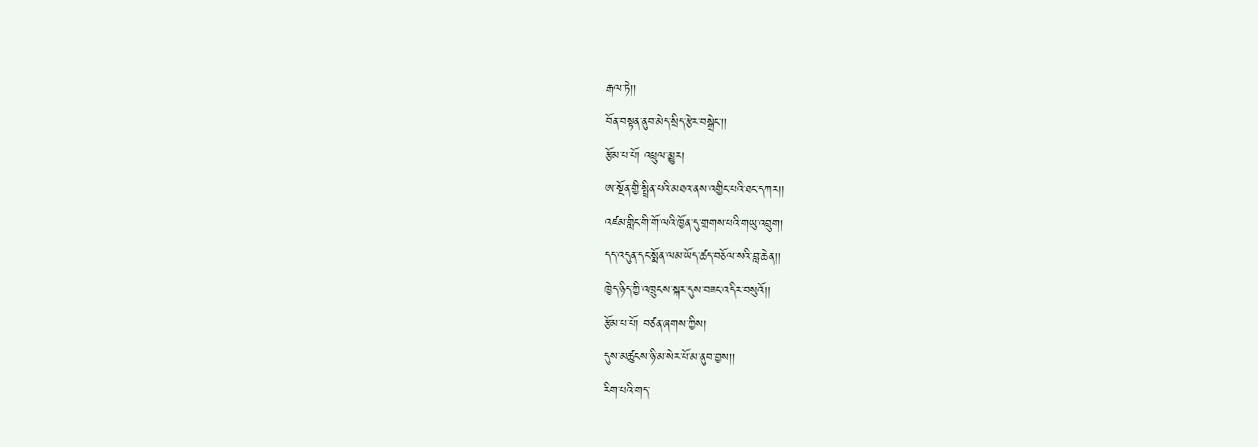རྒལ་ཏེ།།
བོན་བསྟན་ནུབ་མེད་སྲིད་རྩེར་བསྒྲེང་།།
རྩོམ་པ་པོ། འཕྲུལ་མྱུར།
ཨ་སྔོན་གྱི་སྤྲིན་པའི་མཐའ་ནས་འགྱིང་པའི་ཐང་དཀར།།
འཛམ་གླིང་གི་གོ་ལའི་ཁྱོན་དུ་གྲགས་པའི་གཡུ་འབྲུག།
དད་འདུན་དང་སྨོན་ལམ་ཡོད་ཚད་བཅོལ་སའི་བླ་ཆེན།།
ཁྱེད་ཉིད་ཀྱི་འཁྲུངས་སྐར་དུས་བཟང་འདིར་བསུའོ།།
རྩོམ་པ་པོ། བཙན་ཞགས་ཀྱིས།
དུས་མཚུངས་ཉི་མ་སེར་པོ་མ་ནུབ་བྱས།།
རིག་པའི་གད་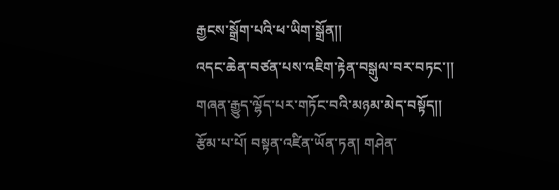རྒྱངས་སྒྲོག་པའི་ཕ་ཡིག་སྒྲོན།།
འདང་ཆེན་བཙན་པས་འཇིག་རྟེན་བསྒུལ་བར་བཏང་།།
གཞན་རྒྱུད་ལྷོད་པར་གཏོང་བའི་མཉམ་མེད་བསྟོད།།
རྩོམ་པ་པོ། བསྟན་འཛིན་ཡོན་ཏན། གཤེན་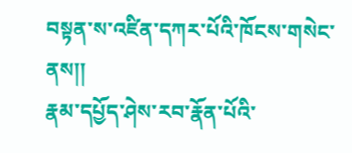བསྟན་ས་འཛིན་དཀར་པོའི་ཁོངས་གསེང་ནས།།
རྣམ་དཔྱོད་ཤེས་རབ་རྣོན་པོའི་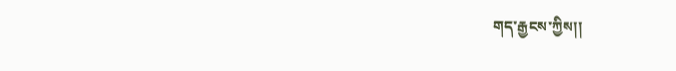གད་རྒྱངས་ཀྱིས།།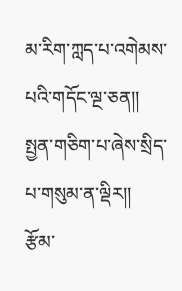མ་རིག་ཀླད་པ་འགེམས་པའི་གདོང་ལྔ་ཅན།།
སྤྱན་གཅིག་པ་ཞེས་སྲིད་པ་གསུམ་ན་ལྡིར།།
རྩོམ་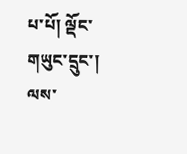པ་པོ། ལྡོང་གཡུང་དྲུང་།
ལས་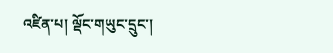འཛིན་པ། ལྡོང་གཡུང་དྲུང་།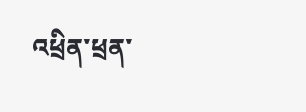འཕྲིན་ཕྲན་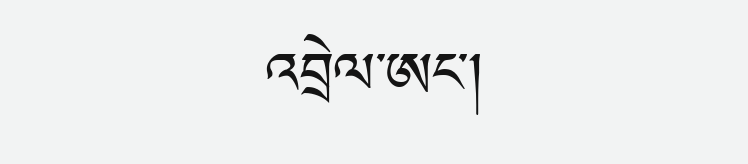འབྲེལ་ཨང་།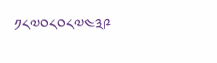༡༨༧༠༨༠༨༧༤༣༩